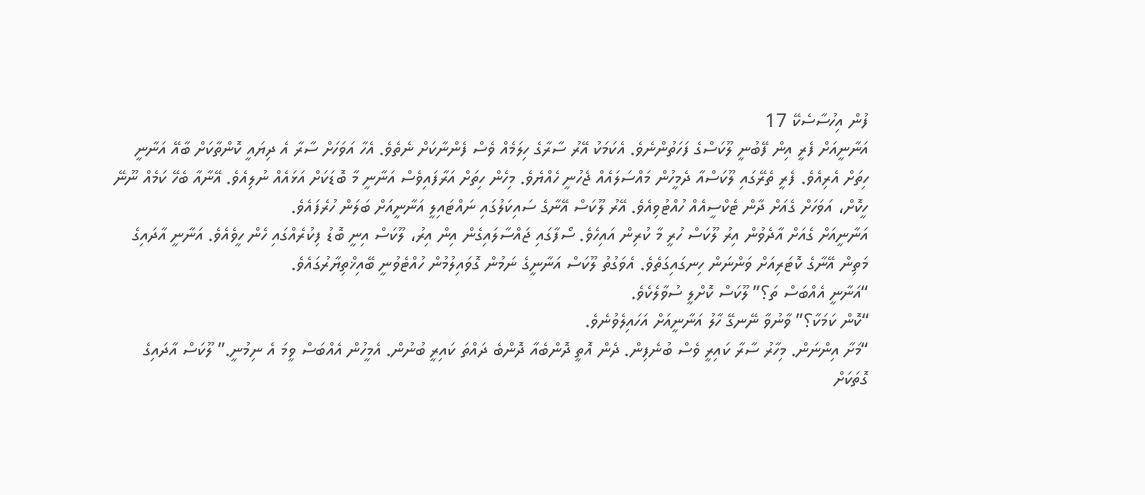ފުން އިހުސާސެކޭ 17
އަނާނީއަށް ފެރީ އިން ފޭބުނީ ލޫކަސްގެ ފަހަތުންނެވެ. އެކަމަކު އޭރު ސާރާގެ ހިލަމެއް ވެސް ފެންނާކަށް ނެތެވެ. އެހާ އަވަހަށް ސާރާ އެ ދިޔައީ ކޮންތާކަށް ބާއޭ އަނާނީ ހިތަށް އެރިއެވެ. ފެރީ ތެރޭގައި ލޫކަސްއާ ދެމީހުން މައްސަލައެއް ޖެހުނީ ހެއްޔެވެ. މިހެން ހިތަށް އަރާފައިވެސް އަނާނީ މާ ބޮޑަކަށް އަޅައެއް ނުލިއެވެ. އޭނާއާ ބެހޭ ކަމެއް ނޫނޭ ހީކޮށް، އަވަހަށް ގެއަށް ދާން ޓެކްސީއެއް ހުއްޓުވިއެވެ. އޭރު ލޫކަސް އޭނާގެ ސައިކަލުގައި ނައްޓައިލީ އަނާނީއަށް ބަލަން ހުރެފައެވެ.
އަނާނީއަށް ގެއަށް އާދެވުން އިރު ލޫކަސް ހުރީ މާ ކުރިން އައިހެވެ. ސޯފާގައި ޖައްސާލައިގެން އިން އިރު، ލޫކަސް އިނީ ބޮޑު ފިކުރެއްގައި ހެން ހީވެއެވެ. އަނާނީ އާދައިގެ މަތިން އޭނާގެ ކޮޓަރިއަށް ވަންނަން ހިނގައިގަތެވެ. އެވަގުތު ލޫކަސް އަނާނީގެ ނަމުން ގޮވައިލުމުން ހުއްޓެވުނީ ބޭއިޚްތިޔާރުގައެވެ.
“އަނާނީ އެއްބަސް ތަ؟” ލޫކަސް ކޮށްލީ ސުވާލެކެވެ.
“ކޮން ކަމަކާ؟” ވާނުވާ ނޭނގޭ ހާލު އަނާނީއަށް އަހައިލެވުނެވެ.
“މަށާ އިންނަން. މިހާރު ސާރާ ކައިރީ ވެސް ބުނެފިން. ދެން އޮތީ ދޮންބެއާ ދޮންބެ ދައްތަ ކައިރީ ބުނުން. އެމީހުން އެއްބަސް ވީމަ އެ ނިމުނީ.” ލޫކަސް އާދައިގެ ގޮތަކަށް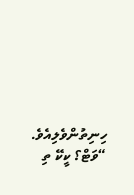ހިނިތުންވެލިއެވެ.
“ވަޓް؟ ކީކޭ ތި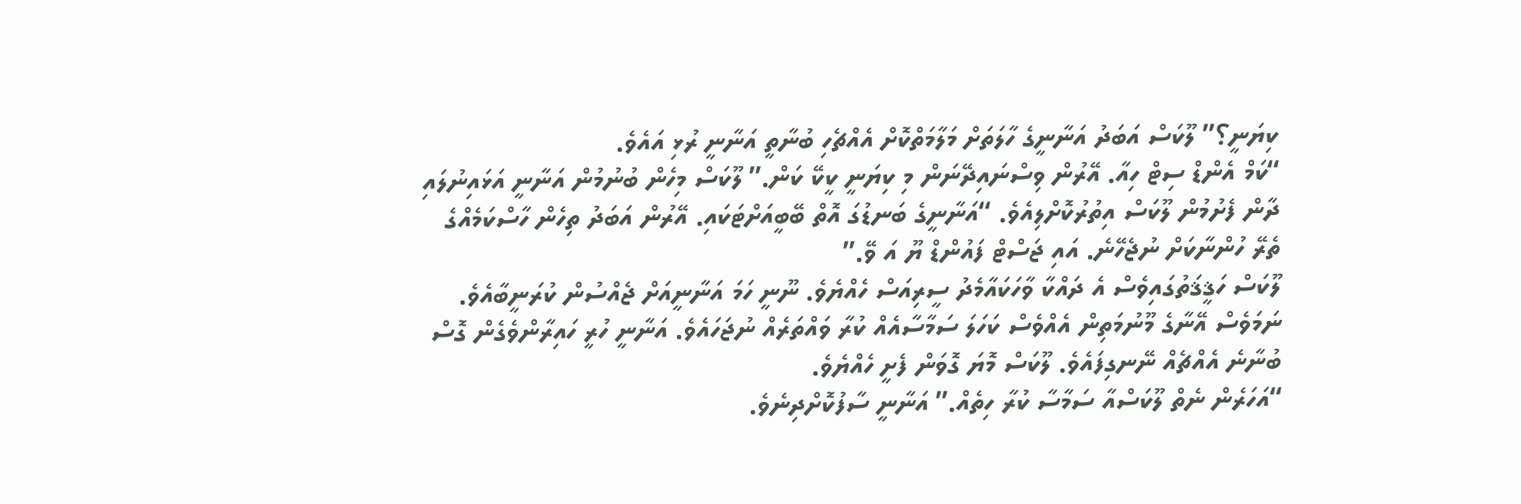ކިޔަނީ؟” ލޫކަސް އަބަދު އަނާނީގެ ހާލަތަށް މަލާމަތްކޮށް އެއްޗެހި ބުނާތީ އަނާނީ ރުޅި އައެވެ.
“ކަމް އެންޑް ސިޓް ހިއާ. އޭރުން ވިސްނައިދޭނަން މި ކިޔަނީ ކީކޭ ކަން.” ލޫކަސް މިހެން ބުނުމުން އަނާނީ އަޅައިނުލައި ދާން ފެށުމުން ލޫކަސް އިތުރުކޮށްލިއެވެ. “އަނާނީގެ ބަނޑުގަ އޮތް ބޭބީއަށްޓަކައި. އޭރުން އަބަދު ތިހެން ހާސްކަމެއްގެ ތެރޭ ހުންނާކަށް ނުޖެހޭނެ. އައި ޖަސްޓް ފައުންޑް ޔޫ އަ ވޭ.”
ލޫކަސް ހަޤީޤަތުގައިވެސް އެ ދައްކާ ވާހަކައާމެދު ސީރިއަސް ހެއްޔެވެ. ނޫނީ ހަމަ އަނާނީއަށް ޖެއްސުން ކުރަނީބާއެވެ. ނަމަވެސް އޭނާގެ މޫނުމަތިން އެއްވެސް ކަހަލަ ސަމާސާއެއް ކުރާ ވައްތަރެއް ނުޖަހައެވެ. އަނާނީ ހުރީ ހައިރާންވެގެން ގޮސް ބުނާނެ އެއްޗެއް ނޭނގިފައެވެ. ލޫކަސް މޮޔަ ގޮވަން ފެށީ ހެއްޔެވެ.
“އަހަރެން ނެތް ލޫކަސްއާ ސަމާސާ ކުރާ ހިތެއް.” އަނާނީ ސާފުކޮށްދިނެވެ.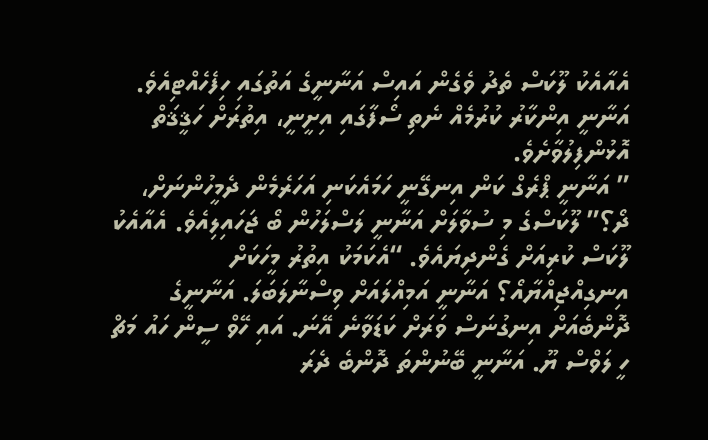އެއާއެކު ލޫކަސް ތެދު ވެގެން އައިސް އަނާނީގެ އަތުގައި ހިފެހެއްޓިއެވެ. އަނާނީ އިންކާރު ކުރުމެއް ނެތި ސޯފާގައި އިށީނީ، އިތުރަށް ހަޤީޤަތް އޮޅުންފިލުވާށެވެ.
” އަނާނީ ޕްރެގް ކަން އިނގޭނީ ހަމައެކަނި އަހަރެމެން ދެމީހުންނަށް، ދޯ؟” ލޫކަސްގެ މި ސުވާލަށް އަނާނީ ލަސްލަހުން ބޯ ޖަހައިލިއެވެ. އެއާއެކު ލޫކަސް ކުރިއަށް ގެންދިޔައެވެ. “އެކަމަކު އިތުރު މީހަކަށް އިނގިއްޖިއްޔާއޯ؟ އަނާނީ އަމިއްލައަށް ވިސްނާލަބަލަ. އަނާނީގެ ދޮންބެއަށް އިނގުނަސް ވަރަށް ކަޑަވާނެ އޭނަ. އައި ހޭވް ސީން ހައު މަޗް ހީ ލަވްސް ޔޫ. އަނާނީ ބޭނުންތަ ދޮންބެ ދެރަ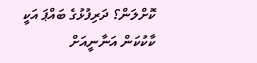ކޮށްލަން؟ ދަރިފުޅުގެ ބައްޕަ އަކީ ކާކުކަން އަނާނީއަށް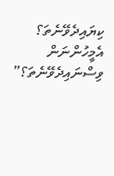ކިޔައިދެވޭނެތަ؟ އެމީހުންނަން ވިސްނައިދެވޭނެތަ؟”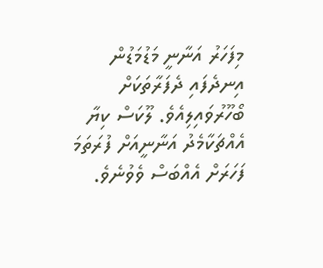މިފަހަރު އަނާނީ މަޑުމަޑުން އިނދެފައި ދެފަރާތަކަށް ބޯހޫރުވައިލިއެވެ. ލޫކަސް ކިޔާ އެއްޗަކާމެދު އަނާނީއަށް ފުރަތަމަ ފަހަރަށް އެއްބަސް ވެވުނެވެ.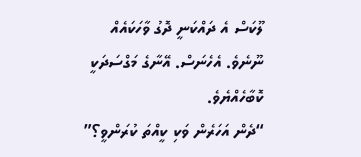ލޫކަސް އެ ދައްކަނީ ދޮގު ވާހަކައެއް ނޫނެވެ. އެހެނަސް. އޭނާގެ މަގްސަދަކީ ކޮބާހެއްޔެވެ.
“ދެން އަހަރެން ވަކި ކީއްތަ ކުރަންވީ؟”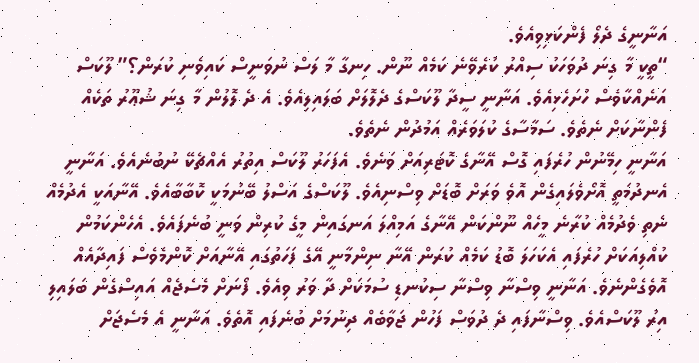އަނާނީގެ ދެލޯ ފެންކަޅިވިއެވެ.
“ތީކީ މާ ގިނަ ދުވަހަކު ސިއްރު ކުރެވޭނެ ކަމެއް ނޫން. ހިނގާ މާ ލަސް ނުވަނީސް ކައިވެނި ކުރަން؟” ލޫކަސް އަނެއްކާވެސް ހުށަހެޅިއެވެ. އަނާނީ ސީދާ ލޫކަސްގެ ދެލޮލަށް ބަލައިލިއެވެ. އެ ދެ ލޮލުން މާ ގިނަ ޝުޢޫރު ތަކެއް ފެންނާކަށް ނެތެވެ. ސަމާސާގެ ކުލަވަރެއް އަމުދުން ނެތެވެ.
އަނާނީ ހިމޭނުން ހުރެފައި ގޮސް އޭނާގެ ކޮޓަރިއަށް ވަނެވެ. އެފަހަރު ލޫކަސް އިތުރު އެއްޗެކޭ ނުބުނެއެވެ. އަނާނީ އެނދުމަތީ އޮށޯވެލައިގެން އޮވެ ވަރަށް ބޮޑަށް ވިސްނިއެވެ. ލޫކަސްގެ އަސްލު ބޭނުމަކީ ކޮބާބާއެވެ. އޭނާއަކީ އެދުމެއް ނެތި ވެދުމެއް ކުރާނެ މީހެއް ނޫންކަން އޭނާގެ އަމިއްލަ އަނގައިން މީގެ ކުރިން ވަނީ ބުނެފައެވެ. އެހެންކަމުން ކުއްލިއަކަށް ހުރެފައި އެކަހަލަ ބޮޑު ކަމެއް ކުރަން އޭނާ ނިންމާނީ އޭގެ ފަހަތުގައި އޭނާއަށް ކޮންމެވެސް ފައިދާއެއް އޮވެގެންނެވެ. އަނާނީ ވިސްނާ ވިސްނާ ސިކުނޑި ސުމަކަށް ދާ ވަރު ވިއެވެ. ފޯނަށް މެސެޖެއް އައިސްގެން ބަލައިލި އިރު ލޫކަސްއެވެ. ވިސްނާފައި ދެ ދުވަސް ފަހުން ޖަވާބެއް ދިނުމަށް ބުނެފައި އޮތެވެ. އަނާނީ އެ މެސެޖަށް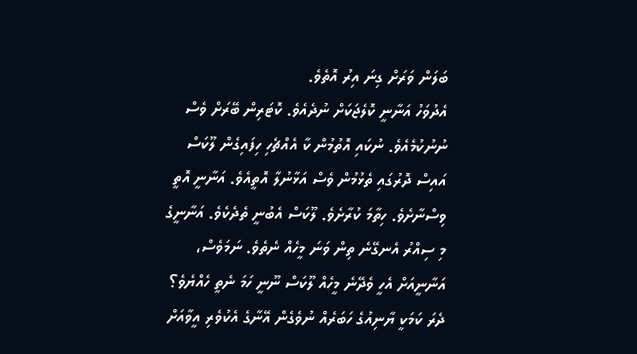ބަލަން ވަރަށް ގިނަ އިރު އޮތެވެ.
އެދުވަހު އަނާނީ ކޮލެޖަކަށް ނުދެއެވެ. ކޮޓަރިން ބޭރަށް ވެސް ނުނުކުމެއެވެ. ނުކައި އޮތުމުން ކާ އެއްޗެހި ހިފައިގެން ލޫކަސް އައިސް ދޮރުގައި ތެޅުމުން ވެސް އަޅާނުލާ އޮތީއެވެ. އަނާނީ އޮތީ ވިސްނާށެވެ. ހިތާމަ ކުރާށެވެ. ލޫކަސް އެބުނީ ތެދެކެވެ. އަނާނީގެ މި ސިއްރު އެނގޭނެ ތިން ވަނަ މީހެއް ނެތެވެ. ނަމަވެސް، އަނާނީއަށް އެހީ ވެދޭނެ މީހެއް ލޫކަސް ނޫނީ ހަމަ ނެތީ ހެއްޔެވެ؟ ދެރަ ކަމަކީ ޔާނިއުގެ ހަބަރެއް ނުވެގެން އޭނާގެ އެކުވެރި އީވާއަށް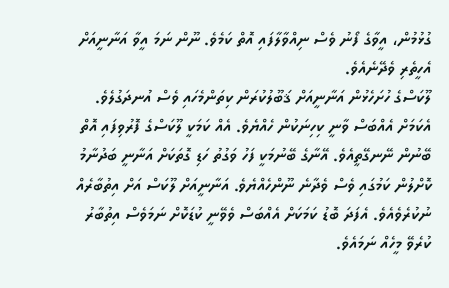ގުޅުމުން، އީވާގެ ފޯނު ވެސް ނިއްވާލާފައި އޮތް ކަމެވެ. ނޫން ނަމަ އީވާ އަނާނީއަށް އެހީތެރި ވެދޭނެއެވެ.
ލޫކަސްގެ ހުށަހެޅުން އަނާނީއަށް ޤަބޫލުކުރަން ކިތަންމެހައި ވެސް އުނދަގުލެވެ. އެކަމަށް އެއްބަސް ވާނީ ކިހިނަކުން ހެއްޔެވެ. އެއް ކަމަކީ ލޫކަސްގެ ފޮރުވިފައި އޮތް ބޭނުން ނޭނގޭތީއެވެ. އޭނާގެ ބޭނުމަކީ ފަހު ވަގުތު ހަޑި ގޮތަކަށް އަނާނީ ބަދުނާމު ކޮށްލުން ކަމުގައި ވެސް ވެދާނެ ނޫންހެއްޔެވެ. އަނާނީއަށް ލޫކަސް އަށް އިތުބާރެއް ނުކުރެވެއެވެ. އެފަދަ ބޮޑު ކަމަކަށް އެއްބަސް ވެވޭނީ ކުޑަކޮށް ނަމަވެސް އިތުބާރު ކުރެވޭ މީހެއް ނަމައެވެ.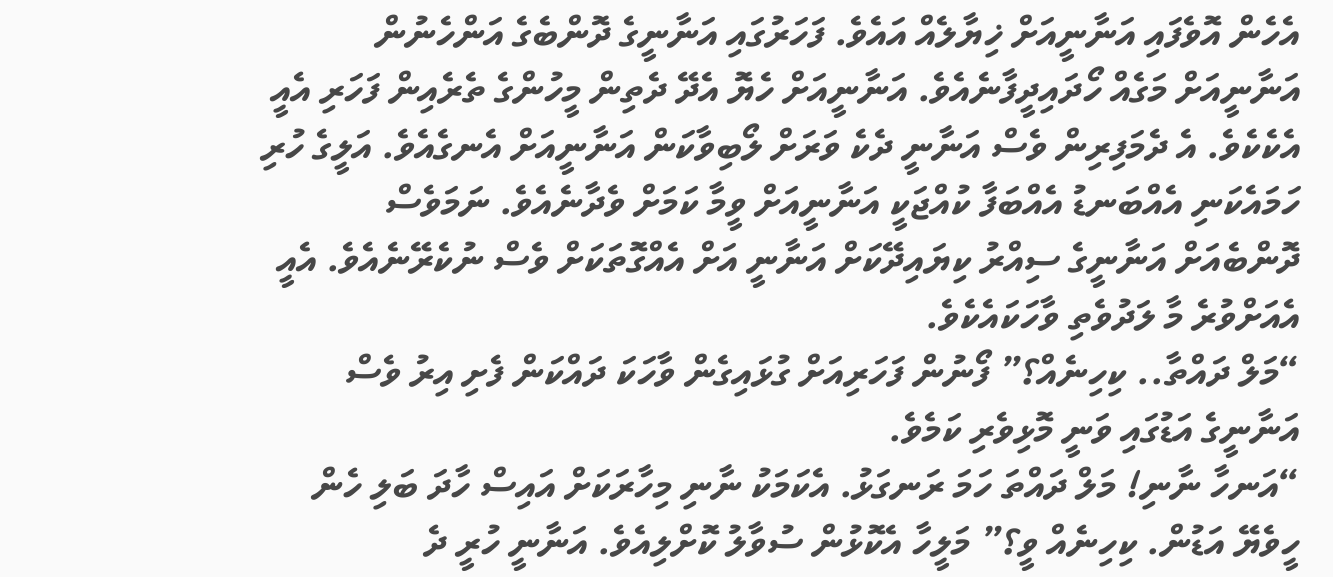އެހެން އޮވެފައި އަނާނީއަށް ޚިޔާލެއް އައެވެ. ފަހަރުގައި އަނާނީގެ ދޮންބެގެ އަންހެނުން އަނާނީއަށް މަގެއް ހޯދައިދީފާނެއެވެ. އަނާނީއަށް ހެޔޮ އެދޭ ދެތިން މީހުންގެ ތެރެއިން ފަހަރި އެއީ އެކެކެވެ. އެ ދެމަފިރިން ވެސް އަނާނީ ދެކެ ވަރަށް ލޯބިވާކަން އަނާނީއަށް އެނގެއެވެ. އަލީގެ ހުރި ހަމައެކަނި އެއްބަނޑު އެއްބަފާ ކުއްޖަކީ އަނާނީއަށް ވީމާ ކަމަށް ވެދާނެއެވެ. ނަމަވެސް ދޮންބެއަށް އަނާނީގެ ސިއްރު ކިޔައިދޭކަށް އަނާނީ އަށް އެއްގޮތަކަށް ވެސް ނުކެރޭނެއެވެ. އެއީ އެއަށްވުރެ މާ ލަދުވެތި ވާހަކައެކެވެ.
“މަލް ދައްތާ.. ކިހިނެއް؟” ފޯނުން ފަހަރިއަށް ގުޅައިގެން ވާހަކަ ދައްކަން ފެށި އިރު ވެސް އަނާނީގެ އަޑުގައި ވަނީ މޮޅިވެރި ކަމެވެ.
“އަނހާ ނާނި! މަލް ދައްތަ ހަމަ ރަނގަޅު. އެކަމަކު ނާނި މިހާރަކަށް އައިސް ހާދަ ބަލި ހެން ހީވެޔޭ އަޑުން. ކިހިނެއް ވީ؟” މަލީހާ އެކޮޅުން ސުވާލު ކޮށްލިއެވެ. އަނާނީ ހުރީ ދެ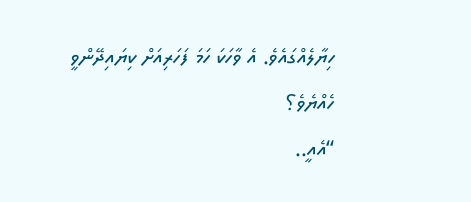ހިޔާލެއްގައެވެ. އެ ވާހަކަ ހަމަ ފަހަރިއަށް ކިޔައިދޭންވީ ހެއްޔެވެ؟
“އެއީ..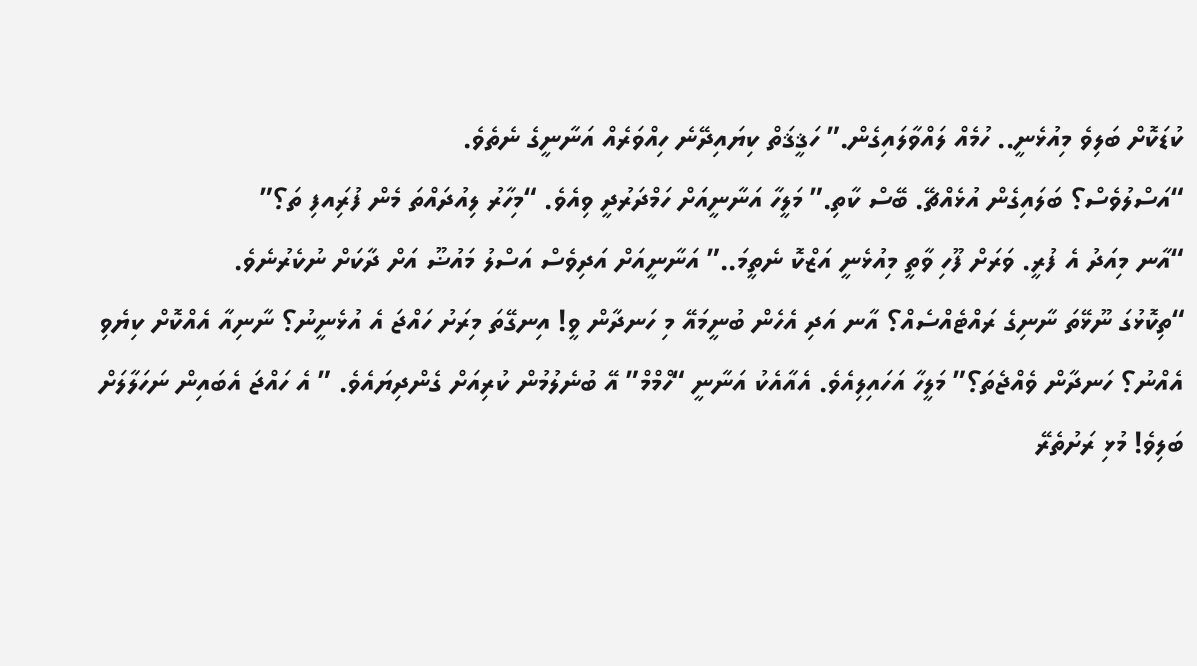ކުޑަކޮށް ބަލިވެ މިއުޅެނީ.. ހުމެއް ލައްވާލައިގެން.” ހަޤީޤަތް ކިޔައިދޭނެ ހިއްވަރެއް އަނާނީގެ ނެތެވެ.
“އަސްލުވެސް؟ ބަލައިގެން އުޅެއްޗޭ. ބޭސް ކާތި.” މަލީހާ އަނާނީއަށް ހަމްދަރުދީ ވިއެވެ. “މިހާރު ލިއުދައްތަ މެން ފުރަިއފި ތަ؟”
“އާނ މިއަދު އެ ފުރީ. ވަރަށް ފޫހި ވާތީ މިއުޅެނީ އަޒްކޮ ނެތީމަ..” އަނާނީއަށް އަދިވެސް އަސްލު މައުޟޫ އަށް ދާކަށް ނުކެރުނެވެ.
“ތިކޮޅުގަ ނޫޅޭތަ ނާނިގެ ރައްޓެއްސެއް؟ އާނ އަދި އެހެން ބުނީމައޭ މި ހަނދާން ވީ! އިނގޭތަ މިރަށު ހައްޖަ އެ އުޅެނީނު؟ ނާނިއާ އެއްކޮށް ކިޔެވި އެއްނު؟ ހަނދާން ވެއްޖެތަ؟” މަލީހާ އަހައިލިއެވެ. އެއާއެކު އަނާނީ “ހްމްމް” އޭ ބުނެލުމުން ކުރިއަށް ގެންދިޔައެވެ. ” އެ ހައްޖަ އެބައިން ނަހަލާލަށް ބަލިވެ! މުޅި ރަށުތެރޭ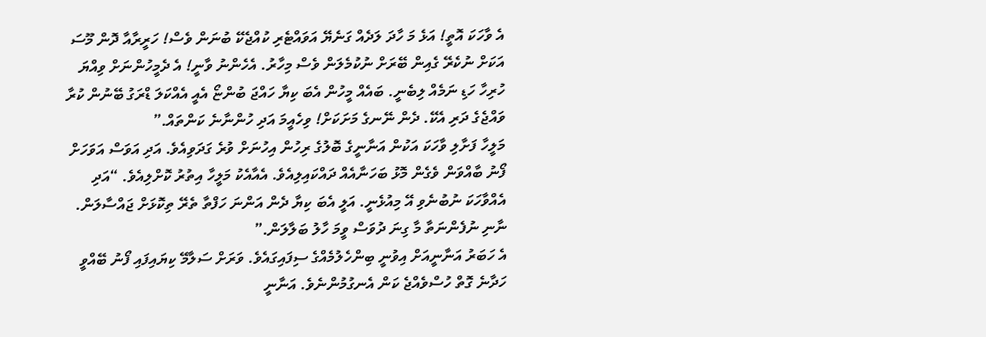އެ ވާހަކަ އޮތީ! އަޅެ މަ ހާދަ ލަދެއް ގަނެޔޭ އަވައްޓެރި ކުއްޖެކޭ ބުނަން ވެސް! ހަރީރާއާ ދޮން މޫސަ އަކަށް ނުކެރޭ ގެއިން ބޭރަށް ނުކުމެލަން ވެސް މިހާރު. އެހެންނު ވާނީ! އެ ދެމީހުންނަށް ވިއްޔަ ހުރިހާ ހަޑި ނަމެއް ލިބެނީ. ބައެއް މީހުން އެބަ ކިޔާ ހައްޖަ ބުންޏޯ އެއީ އެއްކަލަ ޑްރަގު ބޭނުން ކުރާ ވައްޖެގެ ދަރި އެކޭ. ދެން ނޭނގެ މަށަކަށް! ވިހެއީމަ އަދި ހުންނާނެ ކަންތައް.”
މަލީހާ ފަށާލި ވާހަކަ އަކުން އަނާނީގެ ބޮލުގެ ރިހުން އިހުނަށް ވުރެ ގަދަވިއެވެ. އަދި އަވަސް އަވަހަށް ފޯނު ބާއްވަން ވެގެން މޮޅު ބަހަނާއެއް ދައްކައިލިއެވެ. އެއާއެކު މަލީހާ އިތުރު ކޮށްލިއެވެ. “އަދި އެއްވާހަކަ ނުބުނެވި އޭ މިއުޅެނީ. އަލީ އެބަ ކިޔާ ދެން އަންނަ ހަފްތާ ތެރޭ ތިކޮޅަށް ޖައްސާލަން. ނާނި ނުފެންނަތާ މާ ގިނަ ދުވަސް ވީމަ ހާލު ބަލާލަން.”
އެ ހަބަރު އަނާނީއަށް އިވުނީ ބިންހެލުމެއްގެ ސިފައިގައެވެ. ވަރަށް ސަލާމޭ ކިޔައިފައި ފޯނު ބޭއްވީ ހަދާނެ ގޮތް ހުސްވެއްޖެ ކަން އެނގުމުންނެވެ. އަނާނީ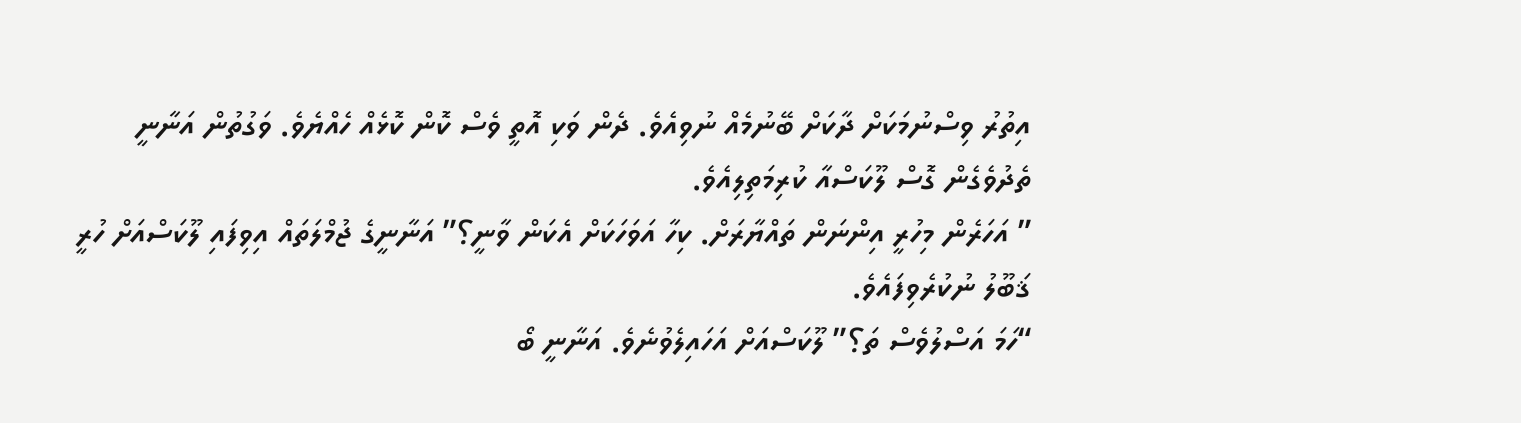އިތުރު ވިސްނުމަކަށް ދާކަށް ބޭނުމެއް ނުވިއެވެ. ދެން ވަކި އޮތީ ވެސް ކޮން ކޮޅެއް ހެއްޔެވެ. ވަގުތުން އަނާނީ ތެދުވެގެން ގޮސް ލޫކަސްއާ ކުރިމަތިލިއެވެ.
” އަހަރެން މިހުރީ އިންނަން ތައްޔާރަށް. ކިހާ އަވަހަކަށް އެކަން ވާނީ؟” އަނާނީގެ ޖުމްލަތައް އިވިފައި ލޫކަސްއަށް ހުރީ ޤަބޫލު ނުކުރެވިފައެވެ.
“ހަމަ އަސްލުވެސް ތަ؟” ލޫކަސްއަށް އަހައިލެވުނެވެ. އަނާނީ ބޯ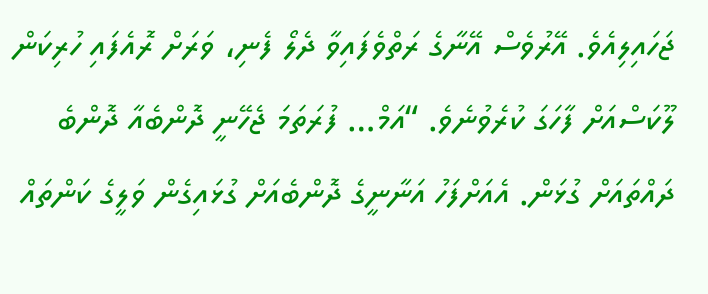ޖަހައިލިއެވެ. އޭރުވެސް އޭނާގެ ރަތްވެފައިވާ ދެލޯ ފެނި، ވަރަށް ރޮއެފައި ހުރިކަން ލޫކަސްއަށް ފާހަގަ ކުރެވުނެވެ. “އަމް… ފުރަތަމަ ޖެހޭނީ ދޮންބެއާ ދޮންބެ ދައްތައަށް ގުޅަން. އެއަށްފަހު އަނާނީގެ ދޮންބެއަށް ގުޅައިގެން ވަލީގެ ކަންތައް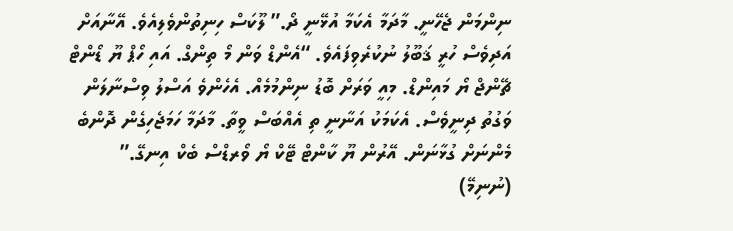ނިންމަން ޖެހޭނީ. މާދަމާ އެކަމާ އުޅޭނީ ދޯ.” ލޫކަސް ހިނިތުންވެލިއެވެ. އޭނާއަށް އަދިވެސް ހުރީ ޤަބޫލު ނުކުރެވިފައެވެ. “އެންޑް ވަން މޯ ތިންގް. އައި ހޯޕް ޔޫ ޑޯންޓް ޗޭންޖް ޔޯ މައިންޑް. މިއީ ވަރަށް ބޮޑު ނިންމުމެއް. އެހެންވެ އަސްލު ވިސްނާލަން ވަގުތު ދިނީވެސް. އެކަމަކު އަނާނީ ތި އެއްބަސް ވީތާ. މާދަމާ ހަމަޖެހިގެން ދޮންބެ މެންނަށް ގުޅާނަން. އޭރުން ޔޫ ކާންޓް ޓޭކް ޔޯ ވޯރޑްސް ބެކް އިނގޭ.”
(ނުނިމޭ)